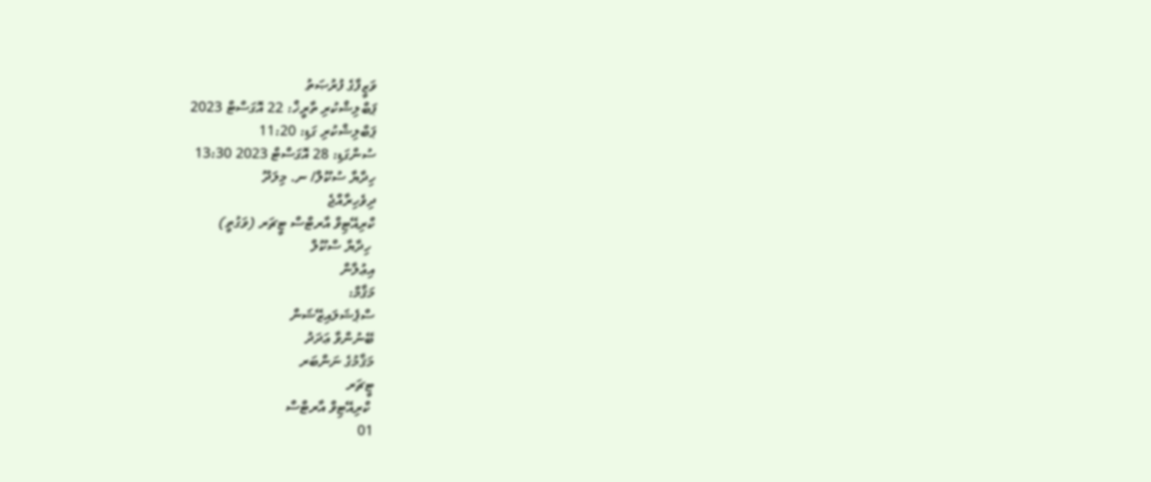ވަޒީފާގެ ފުރުޞަތު
ޕަބްލިޝްކުރި ތާރީޚް: 22 އޮގަސްޓް 2023
ޕަބްލިޝްކުރި ގަޑި: 11:20
ސުންގަޑި: 28 އޮގަސްޓް 2023 13:30
ހިދާޔާ ސުކޫލް/ ނ. މިލަދޫ
ދިވެހިރާއްޖެ
ކްރިއޭޓިވް އާރޓްސް ޓީޗަރ (ވަގުތީ)
 ހިދާޔާ ސްކޫލް
އިޢުލާން
މަޤާމް:
ސްޕެޝަލައިޒޭޝަން
ބޭނުންވާ ޢަދަދު
މަޤާމުގެ ނަންބަރ
ޓީޗަރ
 ކްރިއޭޓިވް އާރޓްސް
01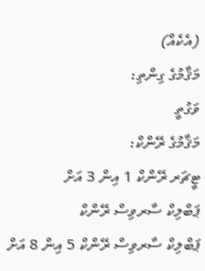(އެކެއް)
މަޤާމުގެ ގިންތި:
ވަގުތީ
މަޤާމުގެ ރޭންކް:
ޓީޗަރ ރޭންކް 1 އިން 3 އަށް
ޕަބްލިކް ސާރވިސް ރޭންކް
ޕަބްލިކް ސާރވިސް ރޭންކް 5 އިން 8 އަށް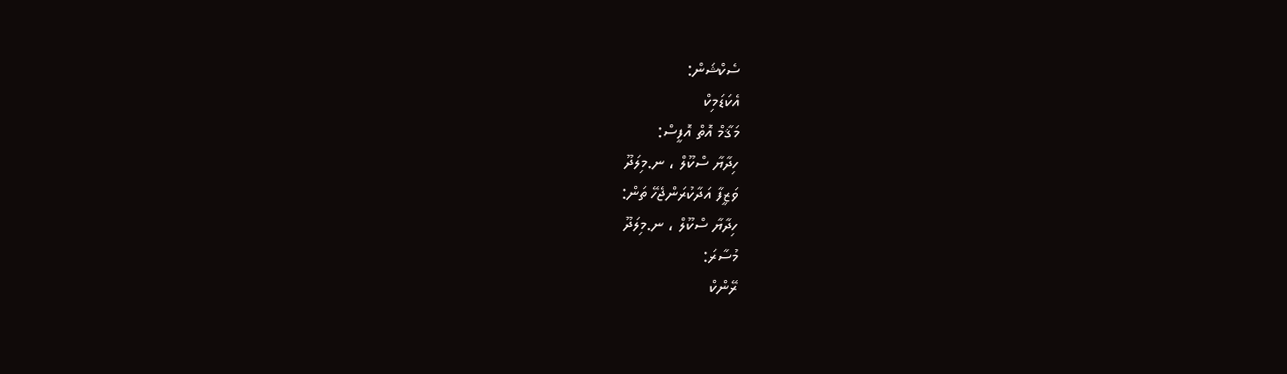ސެކްޝަން:
އެކަޑަމިކް
މަޤާމް އޮތް އޮފީސް:
ހިދާޔާ ސްކޫލް ، ނ.މިލަދޫ
ވަޒީފާ އަދާކުރަންޖެހޭ ތަން:
ހިދާޔާ ސްކޫލް ، ނ.މިލަދޫ
މުސާރަ:
ރޭންކް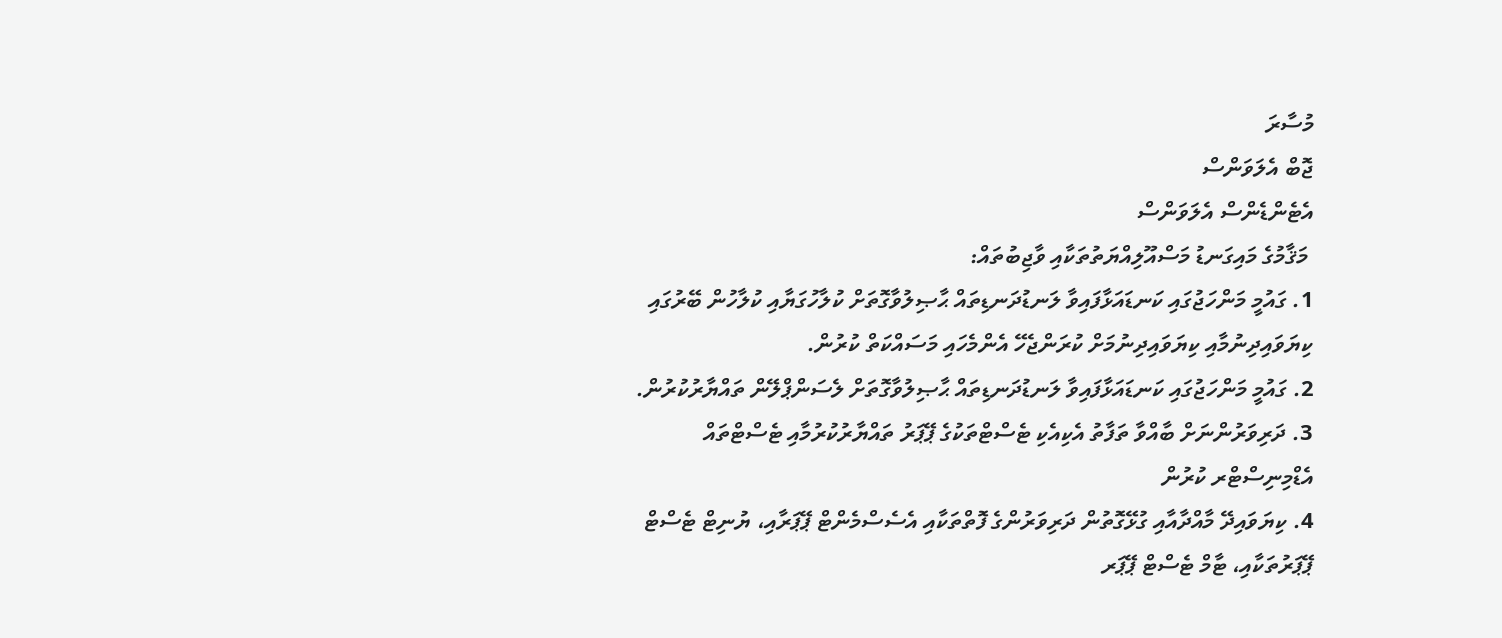މުސާރަ
ޖޮބް އެލަވަންސް
އެޓެންޑެންސް އެލަވަންސް
 މަޤާމުގެ މައިގަނޑު މަސްއޫލިއްޔަތުތަކާއި ވާޖިބުތައް:
1. ގައުމީ މަންހަޖުގައި ކަނޑައަޅާފައިވާ ލަނޑުދަނޑިތައް ޙާޞިލުވާގޮތަށް ކުލާހުގަޔާއި ކުލާހުން ބޭރުގައި ކިޔަވައިދިނުމާއި ކިޔަވައިދިނުމަށް ކުރަންޖެހޭ އެންމެހައި މަސައްކަތް ކުރުން.
2. ގައުމީ މަންހަޖުގައި ކަނޑައަޅާފައިވާ ލަނޑުދަނޑިތައް ޙާޞިލުވާގޮތަށް ލެސަންޕްލޭން ތައްޔާރުކުރުން.
3. ދަރިވަރުންނަށް ބާއްވާ ތަފާތު އެކިއެކި ޓެސްޓްތަކުގެ ޕޭޕަރު ތައްޔާރުކުރުމާއި ޓެސްޓްތައް އެޑްމިނިސްޓްރ ކުރުން
4. ކިޔަވައިދޭ މާއްދާއާއި ގުޅޭގޮތުން ދަރިވަރުންގެ ފޮތްތަކާއި އެސެސްމެންޓް ޕޭޕަރާއި، ޔުނިޓް ޓެސްޓް ޕޭޕަރުތަކާއި، ޓާމް ޓެސްޓް ޕޭޕަރ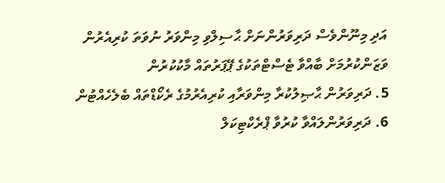އަދި މިނޫންވެސް ދަރިވަރުންނަށް ޙާސިލްވި މިންވަރު ނުވަތަ ކުރިއެރުން ވަޒަންކުރުމަށް ބާއްވާ ޓެސްޓްތަކުގެ ޕޭޕަރުތައް މާކުކުރުން
5. ދަރިވަރުން ޙާޞިލުކުރާ މިންވަރާއި ކުރިއެރުމުގެ ރެކޯޑްތައް ބެލެހެއްޓުން
6. ދަރިވަރުންލައްވާ ކުރުވާ ޕްރެކްޓިކަލް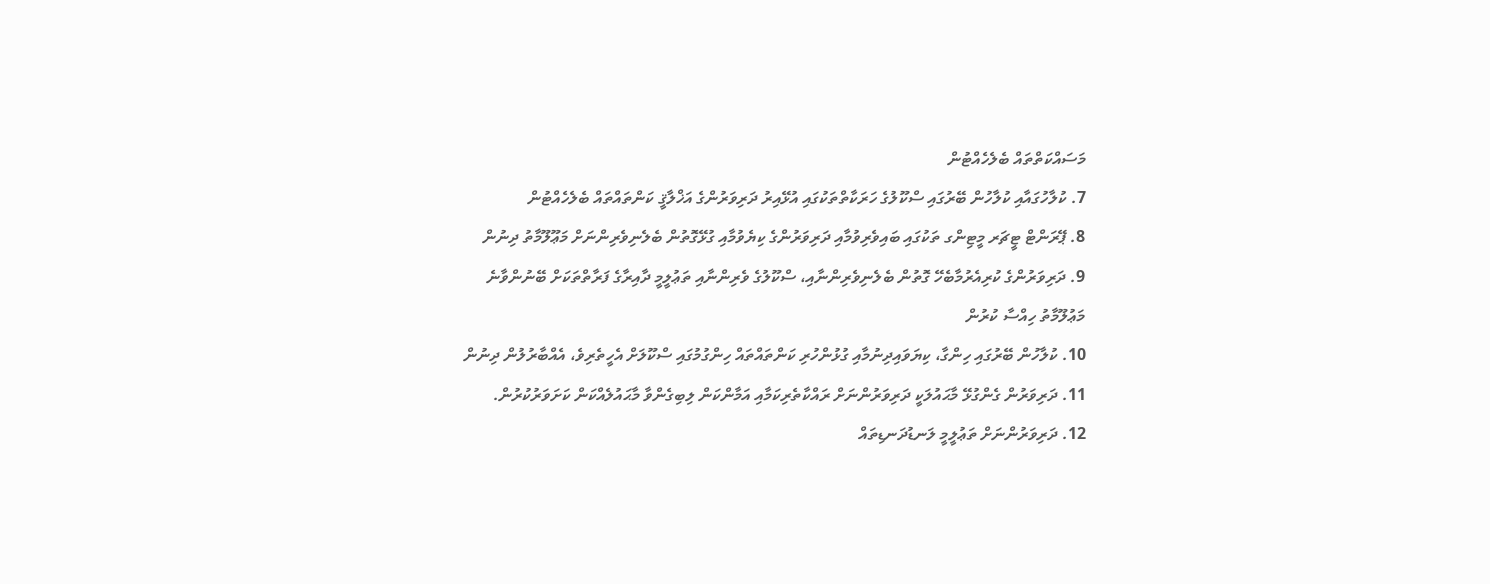މަސައްކަތްތައް ބެލެހެއްޓުން
7. ކުލާހުގައާއި ކުލާހުން ބޭރުގައި ސްކޫލުގެ ހަރަކާތްތަކުގައި އުޅޭއިރު ދަރިވަރުންގެ އަޚްލާޤީ ކަންތައްތައް ބެލެހެއްޓުން
8. ޕޭރަންޓް ޓީޗަރ މީޓިންގ ތަކުގައި ބައިވެރިވުމާއި ދަރިވަރުންގެ ކިޔެވުމާއި ގުޅޭގޮތުން ބެލެނިވެރިންނަށް މަޢޫލޫމާތު ދިނުން
9. ދަރިވަރުންގެ ކުރިއެރުމާބެހޭ ގޮތުން ބެލެނިވެރިންނާއި، ސްކޫލުގެ ވެރިންނާއި ތަޢުލީމީ ދާއިރާގެ ފަރާތްތަކަށް ބޭނުންވާނެ މަޢުލޫމާތު ހިއްސާ ކުރުން
10. ކުލާހުން ބޭރުގައި ހިންގާ، ކިޔަވައިދިނުމާއި ގުޅުންހުރި ކަންތައްތައް ހިންގުމުގައި ސްކޫލަށް އެހީތެރިވެ، އެއްބާރުލުން ދިނުން
11. ދަރިވަރުން ގެންގުޅޭ މާޙައުލަކީ ދަރިވަރުންނަށް ރައްކާތެރިކަމާއި އަމާންކަން ލިބިގެންވާ މާޙައުލެއްކަން ކަށަވަރުކުރުން.
12. ދަރިވަރުންނަށް ތަޢުލީމީ ލަނޑުދަނޑިތައް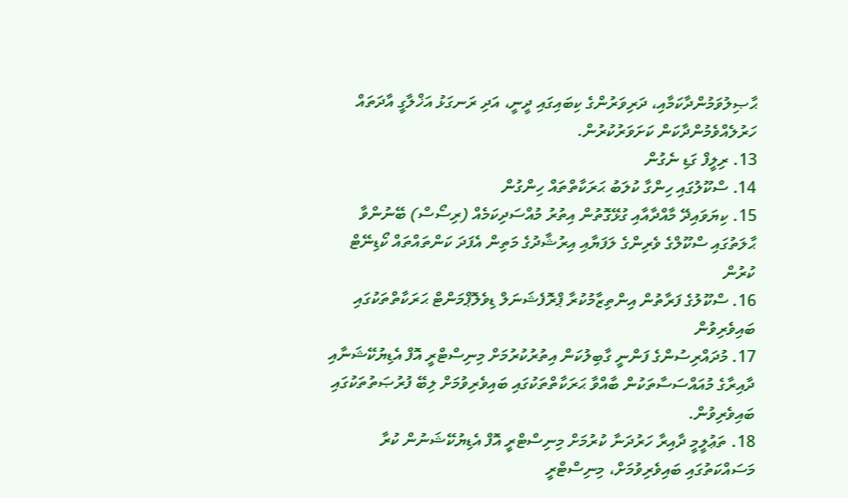ޙާޞިލުވަމުންދާކަމާއި، ދަރިވަރުންގެ ކިބައިގައި ދީނީ، އަދި ރަނގަޅު އަޚްލާގީ އާދަތައް ހަރުލެއްވެމުންދާކަން ކަށަވަރުކުރުން.
13. ރިލީފް ގަޑި ނެގުން
14. ސްކޫލުގައި ހިންގާ ކުލަބު ޙަރަކާތްތައް ހިންގުން
15. ކިޔަވައިދޭ މާއްދާއާއި ގުޅޭގޮތުން އިތުރު މުއްސަދިކަމެއް (ރިސޯސް) ބޭނުންވާ ޙާލަތުގައި ސްކޫލްގެ ވެރިންގެ ލަފަޔާއި އިރުޝާދުގެ މަތިން އެފަދަ ކަންތައްތައް ކޯޑިނޭޓް ކުރުން
16. ސްކޫލުގެ ފަރާތުން އިންތިޒާމުކުރާ ޕްރޮފެޝަނަލް ޑިވެލޮޕްމަންޓް ޙަރަކާތްތަކުގައި ބައިވެރިވުން
17. މުދައްރިސުންގެ ފަންނީ ގާބިލުކަން އިތުރުކުރުމަށް މިނިސްޓްރީ އޮފް އެޑިޔުކޭޝަނާއި ދާއިރާގެ މުއައްސަސާތަކުން ބާއްވާ ޙަރަކާތްތަކުގައި ބައިވެރިވުމަށް ލިބޭ ފުރުޞަތުތަކުގައި ބައިވެރިވުން.
18. ތަޢުލީމީ ދާއިރާ ހަރުދަނާ ކުރުމަށް މިނިސްޓްރީ އޮފް އެޑިޔުކޭޝަނުން ކުރާ މަސައްކަތުގައި ބައިވެރިވުމަށް، މިނިސްޓްރީ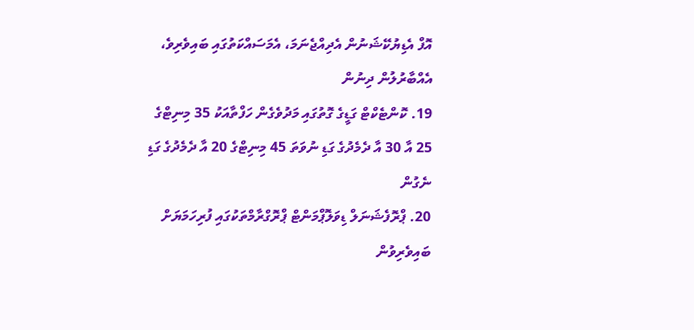އޮފް އެޑިޔުކޭޝަނުން އެދިއްޖެނަމަ، އެމަސައްކަތުގައި ބައިވެރިވެ، އެއްބާރުލުން ދިނުން
19. ކޮންޓެކްޓް ގަޑީގެ ގޮތުގައި މަދުވެގެން ހަފްތާއަކު 35 މިނިޓްގެ 25 އާ 30 އާ ދެމެދުގެ ގަޑި ނުވަތަ 45 މިނިޓްގެ 20 އާ ދެމެދުގެ ގަޑި ނެގުން
20. ޕްރޮފެޝަނަލް ޑިވަލޮޕްމަންޓް ޕްރޮގްރާމްތަކުގައި ފުރިހަމަޔަށް ބައިވެރިވުން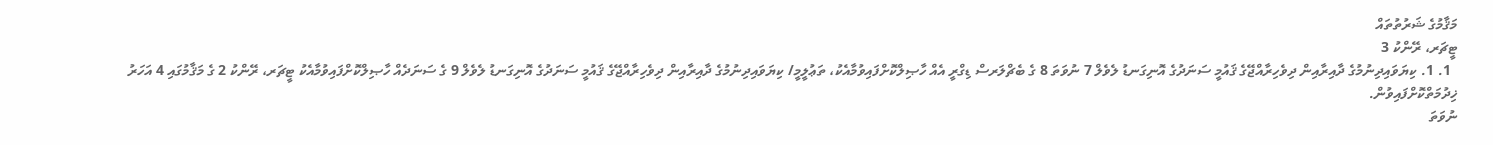މަޤާމުގެ ޝަރުތުތައް
ޓީޗަރ، ރޭންކު 3
  1. 1. ކިޔަވައިދިނުމުގެ ދާއިރާއިން ދިވެހިރާއްޖޭގެ ޤައުމީ ސަނަދުގެ އޮނިގަނޑު ލެވެލް 7 ނުވަތަ 8 ގެ ބެޗްލަރސް ޑިގްރީ އެއް ހާޞިލްކޮށްފައިވުމާއެކު، ތަޢުލީމީ/ ކިޔަވައިދިނުމުގެ ދާއިރާއިން ދިވެހިރާއްޖޭގެ ޤައުމީ ސަނަދުގެ އޮނިގަނޑު ލެވެލް 9 ގެ ސަނަދެއް ހާޞިލްކޮށްފައިވުމާއެކު ޓީޗަރ، ރޭންކު 2 ގެ މަޤާމުގައި 4 އަހަރު ޚިދުމަތްކޮށްފައިވުން.
ނުވަތަ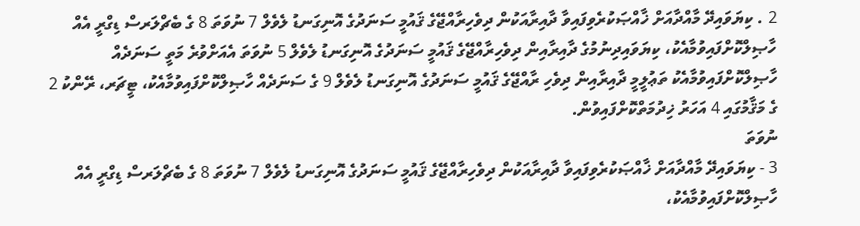2 . ކިޔަވައިދޭ މާއްދާއަށް ޚާއްޞަކުރެވިފައިވާ ދާއިރާއަކުން ދިވެހިރާއްޖޭގެ ޤައުމީ ސަނަދުގެ އޮނިގަނޑު ލެވެލް 7 ނުވަތަ 8 ގެ ބެޗްލަރސް ޑިގްރީ އެއް ހާޞިލްކޮށްފައިވުމާއެކު، ކިޔަވައިދިނުމުގެ ދާއިރާއިން ދިވެހިރާއްޖޭގެ ޤައުމީ ސަނަދުގެ އޮނިގަނޑު ލެވެލް 5 ނުވަތަ އެއަށްވުރެ މަތީ ސަނަދެއް ހާޞިލްކޮށްފައިވުމާއެކު ތަޢުލީމީ ދާއިރާއިން ދިވެހި ރާއްޖޭގެ ޤައުމީ ސަނަދުގެ އޮނިގަނޑު ލެވެލް 9 ގެ ސަނަދެއް ހާޞިލްކޮށްފައިވުމާއެކު، ޓީޗަރ، ރޭންކު 2 ގެ މަޤާމުގައި 4 އަހަރު ޚިދުމަތްކޮށްފައިވުން.
ނުވަތަ
3 - ކިޔަވައިދޭ މާއްދާއަށް ޚާއްޞަކުރެވިފައިވާ ދާއިރާއަކުން ދިވެހިރާއްޖޭގެ ޤައުމީ ސަނަދުގެ އޮނިގަނޑު ލެވެލް 7 ނުވަތަ 8 ގެ ބެޗްލަރސް ޑިގްރީ އެއް ހާޞިލްކޮށްފައިވުމާއެކު،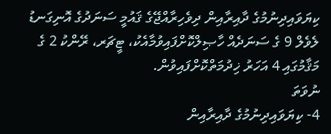ކިޔަވައިދިނުމުގެ ދާއިރާއިން ދިވެހިރާއްޖޭގެ ޤައުމީ ސަނަދުގެ އޮނިގަނޑު ލެވެލް 9 ގެ ސަނަދެއް ހާޞިލްކޮށްފައިވުމާއެކު، ޓީޗަރ، ރޭންކު 2 ގެ މަޤާމުގައި 4 އަހަރު ޚިދުމަތްކޮށްފައިވުން.
ނުވަތަ
4- ކިޔަވައިދިނުމުގެ ދާއިރާއިން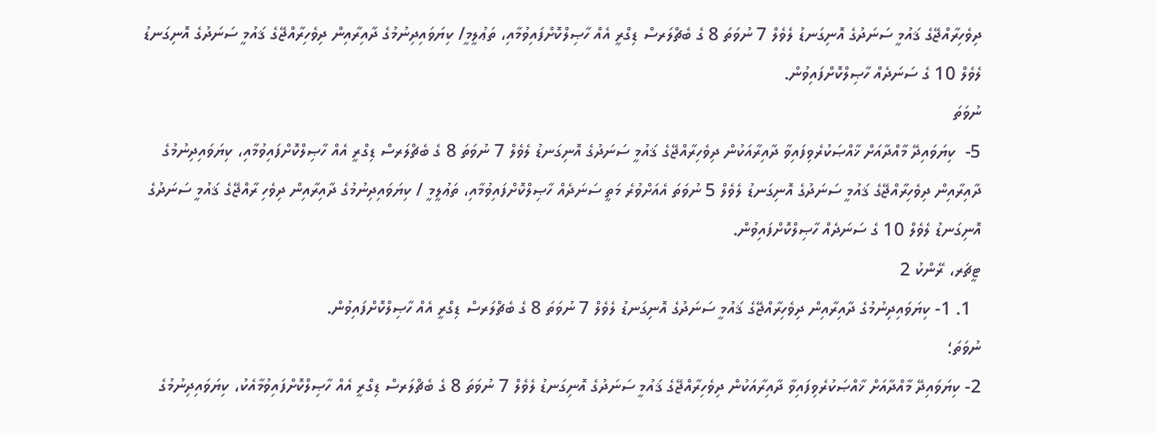ދިވެހިރާއްޖޭގެ ޤައުމީ ސަނަދުގެ އޮނިގަނޑު ލެވެލް 7 ނުވަތަ 8 ގެ ބެޗްލަރސް ޑިގްރީ އެއް ހާޞިލްކޮށްފައިވުމާއި، ތަޢުލީމީ/ ކިޔަވައިދިނުމުގެ ދާއިރާއިން ދިވެހިރާއްޖޭގެ ޤައުމީ ސަނަދުގެ އޮނިގަނޑު ލެވެލް 10 ގެ ސަނަދެއް ހާޞިލްކޮށްފައިވުން.
ނުވަތަ
5-  ކިޔަވައިދޭ މާއްދާއަށް ޚާއްޞަކުރެވިފައިވާ ދާއިރާއަކުން ދިވެހިރާއްޖޭގެ ޤައުމީ ސަނަދުގެ އޮނިގަނޑު ލެވެލް 7 ނުވަތަ 8 ގެ ބެޗްލަރސް ޑިގްރީ އެއް ހާޞިލްކޮށްފައިވުމާއި، ކިޔަވައިދިނުމުގެ ދާއިރާއިން ދިވެހިރާއްޖޭގެ ޤައުމީ ސަނަދުގެ އޮނިގަނޑު ލެވެލް 5 ނުވަތަ އެއަށްވުރެ މަތީ ސަނަދެއް ހާޞިލްކޮށްފައިވުމާއި، ތަޢުލީމީ / ކިޔަވައިދިނުމުގެ ދާއިރާއިން ދިވެހި ރާއްޖޭގެ ޤައުމީ ސަނަދުގެ އޮނިގަނޑު ލެވެލް 10 ގެ ސަނަދެއް ހާޞިލްކޮށްފައިވުން.
ޓީޗަރ، ރޭންކު 2
  1. 1- ކިޔަވައިދިނުމުގެ ދާއިރާއިން ދިވެހިރާއްޖޭގެ ޤައުމީ ސަނަދުގެ އޮނިގަނޑު ލެވެލް 7 ނުވަތަ 8 ގެ ބެޗްލަރސް ޑިގްރީ އެއް ހާޞިލްކޮށްފައިވުން.
ނުވަތަ؛
2- ކިޔަވައިދޭ މާއްދާއަށް ޚާއްޞަކުރެވިފައިވާ ދާއިރާއަކުން ދިވެހިރާއްޖޭގެ ޤައުމީ ސަނަދުގެ އޮނިގަނޑު ލެވެލް 7 ނުވަތަ 8 ގެ ބެޗްލަރސް ޑިގްރީ އެއް ހާޞިލްކޮށްފައިވުމާއެކު، ކިޔަވައިދިނުމުގެ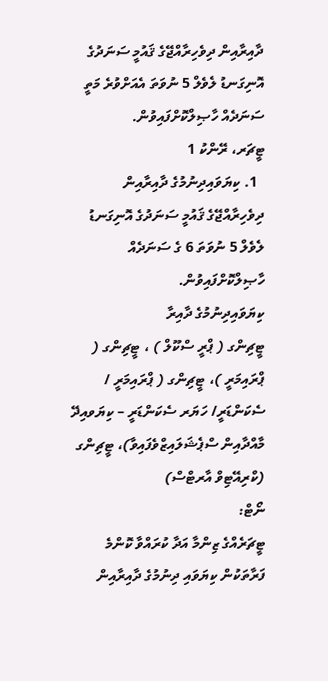ދާއިރާއިން ދިވެހިރާއްޖޭގެ ޤައުމީ ސަނަދުގެ އޮނިގަނޑު ލެވެލް 5 ނުވަތަ އެއަށްވުރެ މަތީ ސަނަދެއް ހާޞިލްކޮށްފައިވުން.
ޓީޗަރ، ރޭންކު 1
  1. ކިޔަވައިދިނުމުގެ ދާއިރާއިން ދިވެހިރާއްޖޭގެ ޤައުމީ ސަނަދުގެ އޮނިގަނޑު  ލެވެލް 5 ނުވަތަ 6 ގެ ސަނަދެއް ހާޞިލްކޮށްފައިވުން.
ކިޔަވައިދިނުމުގެ ދާއިރާ
ޓީޗިންގ ( ޕްރީ ސްކޫލް ) ، ޓީޗިންގ ( ޕްރައިމަރީ )، ޓީޗިންގ ( ޕްރައިމަރީ / ސެކަންޑަރީ/ ހަޔަރ ސެކަންޑަރީ – ކިޔަވއިދޭ މާއްދާއިން ސްޕެޝަލައިޒްވެފައިވާ)، ޓީޗިންގ (ކްރިއޭޓިވް އާރޓްސް)
ނޯޓް:
ޓީޗަރެއްގެ ޒިންމާ އަދާ ކުރައްވާ ކޮންމެ ފަރާތަކުން ކިޔަވައި ދިނުމުގެ ދާއިރާއިން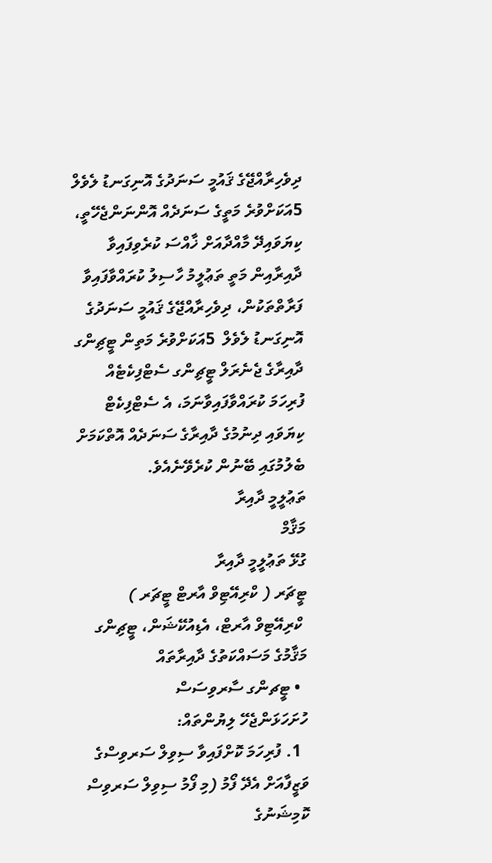ދިވެހިރާއްޖޭގެ ޤައުމީ ސަނަދުގެ އޮނިގަނޑު ލެވެލް  5އަކަށްވުރެ މަތީގެ ސަނަދެއް އޮންނަންޖެހޭތީ، ކިޔަވައިދޭ މާއްދާއަށް ޚާއްސަ ކުރެވިފައިވާ ދާއިރާއިން މަތީ ތަޢުލީމު ހާސިލު ކުރައްވާފައިވާ ފަރާތްތަކުން، ދިވެހިރާއްޖޭގެ ޤައުމީ ސަނަދުގެ އޮނިގަނޑު ލެވެލް  5އަކަށްވުރެ މަތިން ޓީޗިންގ ދާއިރާގެ ޖެނެރަލް ޓީޗިންގ ސެޓްފިކެޓެއް ފުރިހަމަ ކުރައްވާފައިވާނަމަ، އެ ސެޓްފިކެޓް ކިޔަވައި ދިނުމުގެ ދާއިރާގެ ސަނަދެއް އޮތްކަމަށް ބެލުމުގައި ބޭނުން ކުރެވޭނެއެވެ.
ތަޢުލީމީ ދާއިރާ
މަޤާމް
ގުޅޭ ތަޢުލީމީ ދާއިރާ
ޓީޗަރ ( ކްރިއޭޓިވް އާރޓް ޓީޗަރ )
 ކްރިއޭޓިވް އާރޓް، އެޑިއުކޭޝަން، ޓީޗިންގ
މަޤާމުގެ މަސައްކަތުގެ ދާއިރާތައް
  • ޓީޗންގ ސާރވިސަސް
ހުށަހަޅަންޖެހޭ ލިޔުންތައް:
  1. ފުރިހަމަ ކޮށްފައިވާ ސިވިލް ސަރވިސްގެ ވަޒީފާއަށް އެދޭ ފޯމު (މި ފޯމު ސިވިލް ސަރވިސް ކޮމިޝަނުގެ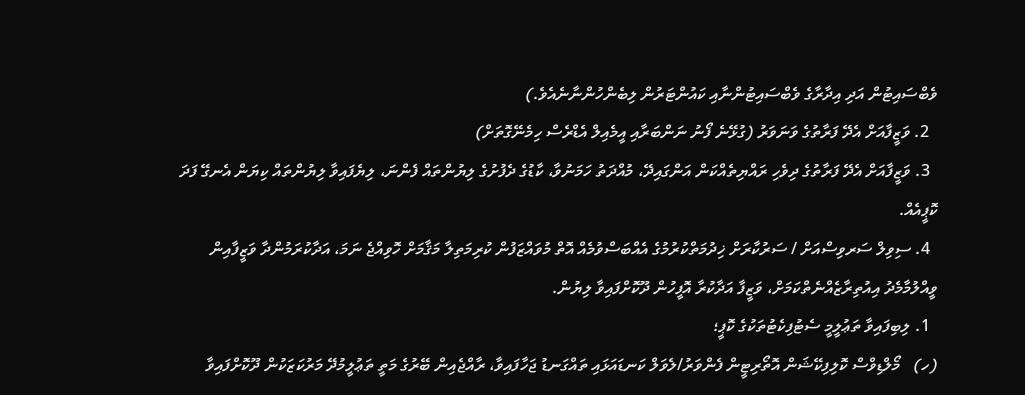ވެބްސައިޓުން އަދި އިދާރާގެ ވެބްސައިޓުންނާއި ކައުންޓަރުން ލިބެންހުންނާނެއެވެ.)
  2. ވަޒީފާއަށް އެދޭ ފަރާތުގެ ވަނަވަރު (ގުޅޭނެ ފޯނު ނަންބަރާއި އީމެއިލް އެޑްރެސް ހިމެނޭގޮތަށް)
  3. ވަޒީފާއަށް އެދޭ ފަރާތުގެ ދިވެހި ރައްޔިތެއްކަން އަންގައިދޭ، މުއްދަތު ހަމަނުވާ، ކާޑުގެ ދެފުށުގެ ލިޔުންތައް ފެންނަ، ލިޔެފައިވާ ލިޔުންތައް ކިޔަން އެނގޭ ފަދަ ކޮޕީއެއް.
  4. ސިވިލް ސަރވިސްއަށް / ސަރުކާރަށް ޚިދުމަތްކުރުމުގެ އެއްބަސްވުމެއް އޮތް މުވައްޒަފުން ކުރިމަތިލާ މަޤާމަށް ހޮވިއްޖެ ނަމަ، އަދާކުރަމުންދާ ވަޒީފާއިން ވީއްލުމާމެދު އިއުތިރާޒެއްނެތްކަމަށް، ވަޒީފާ އަދާކުރާ އޮފީހުން ދޫކޮށްފައިވާ ލިޔުން.
  1. ލިބިފައިވާ ތަޢުލީމީ ސެޓުފިކެޓުތަކުގެ ކޮޕީ؛
(ހ)   މޯލްޑިވްސް ކޮލިފިކޭޝަން އޮތޯރިޓީން ފެންވަރު/ލެވަލް ކަނޑައަޅައި ތައްގަނޑު ޖަހާފައިވާ، ރާއްޖެއިން ބޭރުގެ މަތީ ތަޢުލީމުދޭ މަރުކަޒަކުން ދޫކޮށްފައިވާ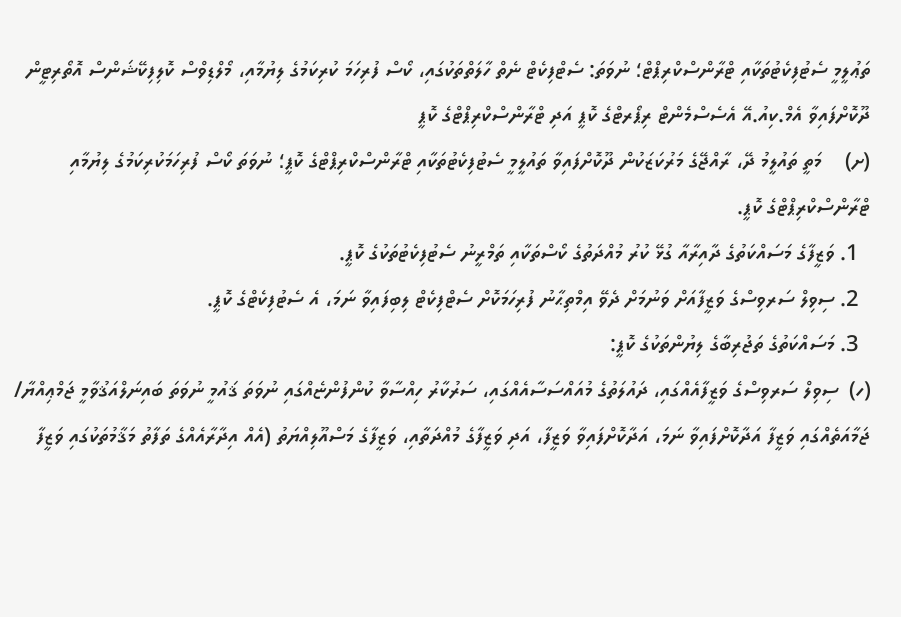ތަޢުލީމީ ސެޓުފިކެޓުތަކާއި ޓްރާންސްކްރިޕްޓް؛ ނުވަތަ: ސެޓްފިކެޓް ނެތް ހާލަތްތަކުގައި، ކޯސް ފުރިހަމަ ކުރިކަމުގެ ލިޔުމާއި، މޯލްޑިވްސް ކޮލިފިކޭޝަންސް އޮތޯރިޓީން ދޫކޮށްފައިވާ އެމް.ކިއު.އޭ އެސެސްމެންޓް ރިޕޯރޓްގެ ކޮޕީ އަދި ޓްރާންސްކްރިޕްޓްގެ ކޮޕީ
(ށ)    މަތީ ތައުލީމު ދޭ، ރާއްޖޭގެ މަރުކަޒަކުން ދޫކޮށްފައިވާ ތައުލީމީ ސެޓުފިކެޓުތަކާއި ޓްރާންސްކްރިޕްޓްގެ ކޮޕީ؛ ނުވަތަ ކޯސް ފުރިހަމަކުރިކަމުގެ ލިޔުމާއި ޓްރާންސްކްރިޕްޓްގެ ކޮޕީ.
  1. ވަޒީފާގެ މަސައްކަތުގެ ދާއިރާއާ ގުޅޭ ކުރު މުއްދަތުގެ ކޯސްތަކާއި ތަމްރީނު ސެޓުފިކެޓުތަކުގެ ކޮޕީ.
  2. ސިވިލް ސަރވިސްގެ ވަޒީފާއަށް ވަނުމަށް ދެވޭ އިމްތިޙާނު ފުރިހަމަކޮށް ސެޓްފިކެޓް ލިބިފައިވާ ނަމަ، އެ ސެޓުފިކެޓްގެ ކޮޕީ.
  3. މަސައްކަތުގެ ތަޖުރިބާގެ ލިޔުންތަކުގެ ކޮޕީ:
(ހ)  ސިވިލް ސަރވިސްގެ ވަޒީފާއެއްގައި، ދައުލަތުގެ މުއައްސަސާއެއްގައި، ސަރުކާރު ހިއްސާވާ ކުންފުންޏެއްގައި ނުވަތަ ޤައުމީ ނުވަތަ ބައިނަލްއަޤުވާމީ ޖަމްޢިއްޔާ/ ޖަމާއަތެއްގައި ވަޒީފާ އަދާކޮށްފައިވާ ނަމަ، އަދާކޮށްފައިވާ ވަޒީފާ، އަދި ވަޒީފާގެ މުއްދަތާއި، ވަޒީފާގެ މަސްއޫލިއްޔަތު (އެއް އިދާރާއެއްގެ ތަފާތު މަޤާމުތަކުގައި ވަޒީފާ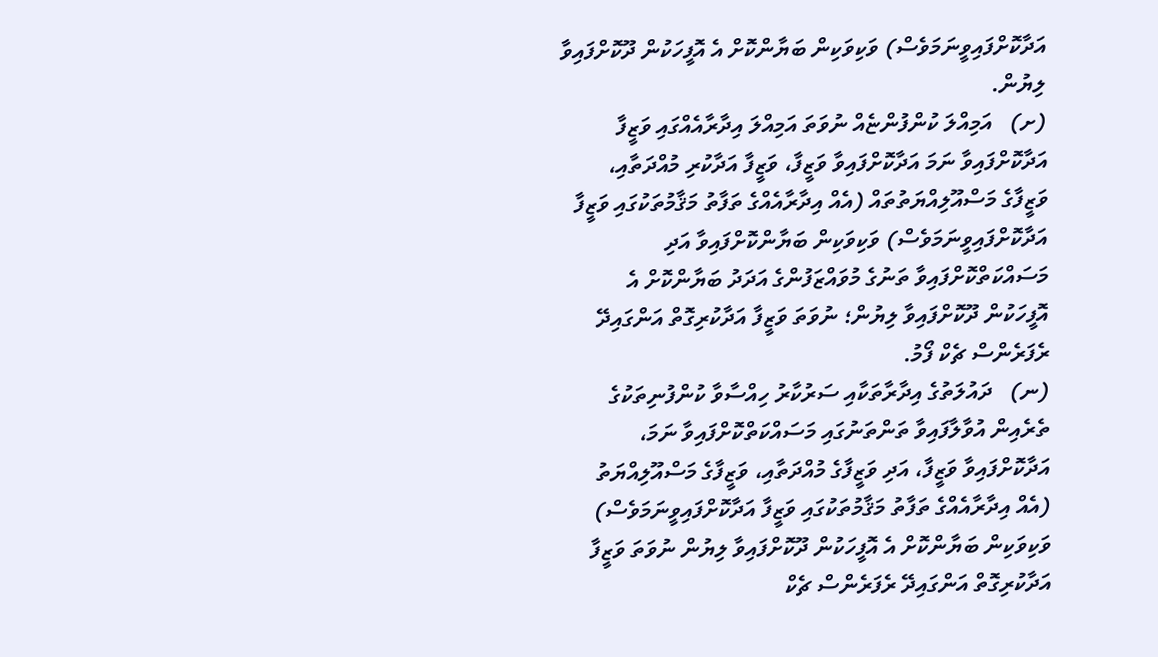އަދާކޮށްފައިވީނަމަވެސް) ވަކިވަކިން ބަޔާންކޮށް އެ އޮފީހަކުން ދޫކޮށްފައިވާ ލިޔުން.
(ށ)   އަމިއްލަ ކުންފުންޏެއް ނުވަތަ އަމިއްލަ އިދާރާއެއްގައި ވަޒީފާ އަދާކޮށްފައިވާ ނަމަ އަދާކޮށްފައިވާ ވަޒީފާ، ވަޒީފާ އަދާކުރި މުއްދަތާއި، ވަޒީފާގެ މަސްއޫލިއްޔަތުތައް (އެއް އިދާރާއެއްގެ ތަފާތު މަޤާމުތަކުގައި ވަޒީފާ އަދާކޮށްފައިވީނަމަވެސް) ވަކިވަކިން ބަޔާންކޮށްފައިވާ އަދި މަސައްކަތްކޮށްފައިވާ ތަނުގެ މުވައްޒަފުންގެ އަދަދު ބަޔާންކޮށް އެ އޮފީހަކުން ދޫކޮށްފައިވާ ލިޔުން؛ ނުވަތަ ވަޒީފާ އަދާކުރިގޮތް އަންގައިދޭ ރެފަރެންސް ޗެކް ފޯމު.
(ނ)   ދައުލަތުގެ އިދާރާތަކާއި ސަރުކާރު ހިއްސާވާ ކުންފުނިތަކުގެ ތެރެއިން އުވާލާފައިވާ ތަންތަނުގައި މަސައްކަތްކޮށްފައިވާ ނަމަ،  އަދާކޮށްފައިވާ ވަޒީފާ، އަދި ވަޒީފާގެ މުއްދަތާއި، ވަޒީފާގެ މަސްއޫލިއްޔަތު (އެއް އިދާރާއެއްގެ ތަފާތު މަޤާމުތަކުގައި ވަޒީފާ އަދާކޮށްފައިވީނަމަވެސް) ވަކިވަކިން ބަޔާންކޮށް އެ އޮފީހަކުން ދޫކޮށްފައިވާ ލިޔުން ނުވަތަ ވަޒީފާ އަދާކުރިގޮތް އަންގައިދޭ ރެފަރެންސް ޗެކް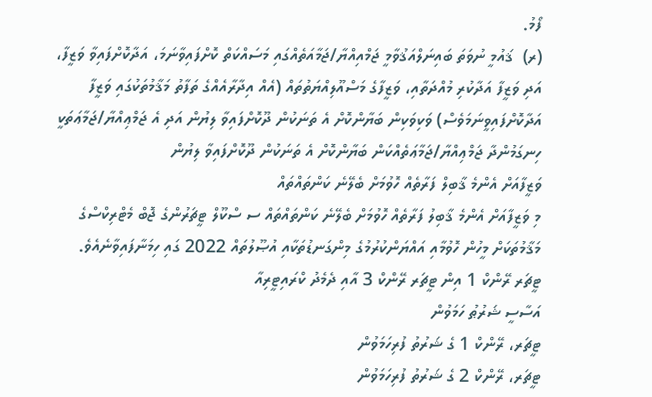ފޯމު.
(ރ)  ޤައުމީ ނުވަތަ ބައިނަލްއަޤުވާމީ ޖަމްއިއްޔާ/ޖަމާއަތެއްގައި މަސައްކަތް ކޮށްފައިވާނަމަ، އަދާކޮށްފައިވާ ވަޒީފާ، އަދި ވަޒީފާ އަދާކުރި މުއްދަތާއި، ވަޒީފާގެ މަސްއޫލިއްޔަތުތައް (އެއް އިދާރާއެއްގެ ތަފާތު މަޤާމުތަކުގައި ވަޒީފާ އަދާކޮށްފައިވީނަމަވެސް) ވަކިވަކިން ބަޔާންކޮށް އެ ތަނަކުން ދޫކޮށްފައިވާ ލިޔުން އަދި އެ ޖަމްޢިއްޔާ/ޖަމާޢަތަކީ ހިނގަމުންދާ ޖަމްޢިއްޔާ/ޖަމާޢަތެއްކަން ބަޔާންކޮށް އެ ތަނަކުން ދޫކޮށްފައިވާ ލިޔުން
ވަޒީފާއަށް އެންމެ ޤާބިލް ފަރާތެއް ހޮވުމަށް ބެލޭނެ ކަންތައްތައް
މި ވަޒީފާއަށް އެންމެ ޤާބިލު ފަރާތެއް ހޮވުމަށް ބެލޭނެ ކަންތައްތައް ސ ސްކޫލް ޓީޗަރުންގެ ޖޮބް މެޓްރިކްސްގެ މަޤާމުތަކަށް މީހުން ހޮވުމާއި އައްޔަންކުރުމުގެ މިންގަނޑުތަކާއި އުޞޫލުތައް 2022 ގައި ހިމަނާފައިވާނެއެވެ.
ޓީޗަރ ރޭންކް 1 އިން ޓީޗަރ ރޭންކް 3 އާއި ދެމެދު ކްރައިޓީރިއާ
އަސާސީ ޝަރުޠު ހަމަވުން
ޓީޗަރ، ރޭންކް 1 ގެ ޝަރުތު ފުރިހަމަވުން
ޓީޗަރ، ރޭންކް 2 ގެ ޝަރުތު ފުރިހަމަވުން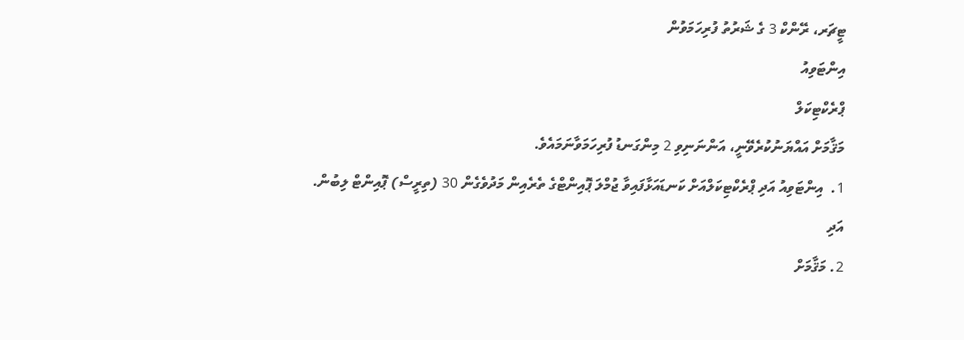ޓީޗަރ، ރޭންކް 3 ގެ ޝަރުތު ފުރިހަމަވުން
އިންޓަވިއު
ޕްރެކްޓިކަލް
މަޤާމަށް އައްޔަނުކުރެވޭނީ، އަންނަނިވި 2 މިންގަނޑު ފުރިހަމަވާނަމައެވެ.
1.  އިންޓަވިއު އަދި ޕްރެކްޓިކަލްއަށް ކަނޑައަޅާފައިވާ ޖުމްލަ ޕޮއިންޓްގެ ތެރެއިން މަދުވެގެން 30 (ތިރީސް) ޕޮއިންޓް ލިބުން.
އަދި
2. މަޤާމަށް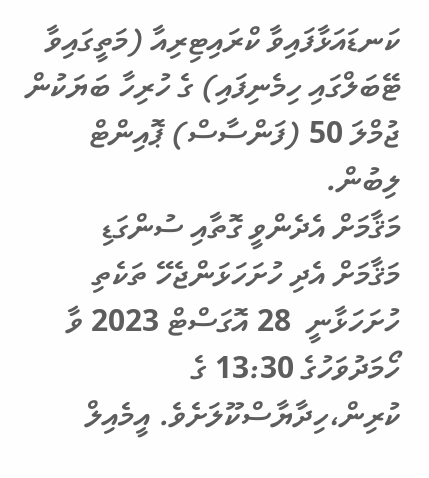ކަނޑައަޅާފައިވާ ކްރައިޓިރިއާ (މަތީގައިވާ ޓޭބަލްގައި ހިމެނިފައި) ގެ ހުރިހާ ބަޔަކުން ޖުމްލަ 50 (ފަންސާސް) ޕޮއިންޓް ލިބުން.
މަޤާމަށް އެދެންވީ ގޮތާއި ސުންގަޑި
މަޤާމަށް އެދި ހުށަހަޅަންޖެހޭ ތަކެތި ހުށަހަޅާނީ  28 އޮގަސްޓް 2023 ވާ ހޯމަދުވަހުގެ 13:30 ގެ ކުރިން،ހިދާޔާސްކޫލަށެވެ. އީމެއިލް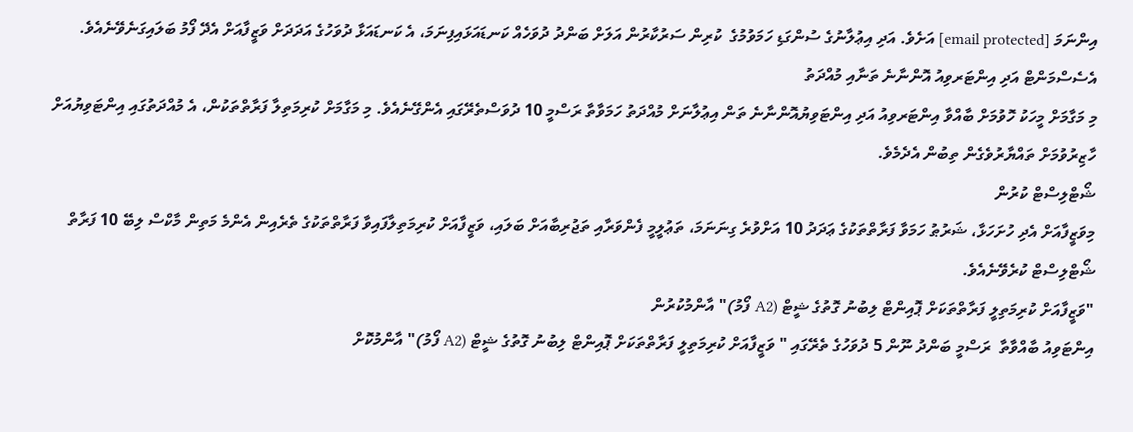އިންނަމަ [email protected] އަށެވެ. އަދި އިޢުލާނުގެ ސުންގަޑި ހަމަވުމުގެ  ކުރިން ސަރުކާރުން އަލަށް ބަންދު ދުވަހެއް ކަނޑައަޅައިފިނަމަ، އެ ކަނޑައަޅާ ދުވަހުގެ އަދަދަށް ވަޒީފާއަށް އެދޭ ފޯމު ބަލައިގަނެވޭނެއެވެ.
އެސެސްމަންޓް އަދި އިންޓަރވިއު އޮންނާނެ ތަނާއި މުއްދަތު
މި މަގާމަށް މީހަކު ހޮވުމަށް ބާއްވާ އިންޓަރވިއު އަދި އިންޓަވިޔުއޮންނާނެ ތަން އިޢުލާނަށް މުއްދަތު ހަމަވާތާ ރަސްމީ 10 ދުވަސްތެރޭގައި އެންގޭނެއެވެ. މި މަގާމަށް ކުރިމަތިލާ ފަރާތްތަކުން، އެ މުއްދަތުގައި އިންޓަވިޔުއަށް ހާޒިރުވުމަށް ތައްޔާރުވެގެން ތިބުން އެދެމެވެ.
ޝޯޓްލިސްޓް ކުރުން
މިވަޒީފާއަށް އެދި ހުށަހަޅާ، ޝަރުޠު ހަމަވާ ފަރާތްތަކުގެ ޢަދަދު 10 އަށްވުރެ ގިނަނަމަ، ތަޢުލީމީ ފެންވަރާއި ތަޖުރިބާއަށް ބަލައި، ވަޒީފާއަށް ކުރިމަތިލާފައިވާ ފަރާތްތަކުގެ ތެރެއިން އެންމެ މަތިން މާކްސް ލިބޭ 10 ފަރާތް ޝޯޓްލިސްޓް ކުރެވޭނެއެވެ.
"ވަޒީފާއަށް ކުރިމަތިލީ ފަރާތްތަކަށް ޕޮއިންޓް ލިބުނު ގޮތުގެ ޝީޓް (A2 ފޯމު)" އާންމުކުރުން
އިންޓަވިއު ބާއްވާތާ  ރަސްމީ ބަންދު ނޫން 5 ދުވަހުގެ ތެރޭގައި " ވަޒީފާއަށް ކުރިމަތިލީ ފަރާތްތަކަށް ޕޮއިންޓް ލިބުނު ގޮތުގެ ޝީޓް (A2 ފޯމު)" އާންމުކޮށް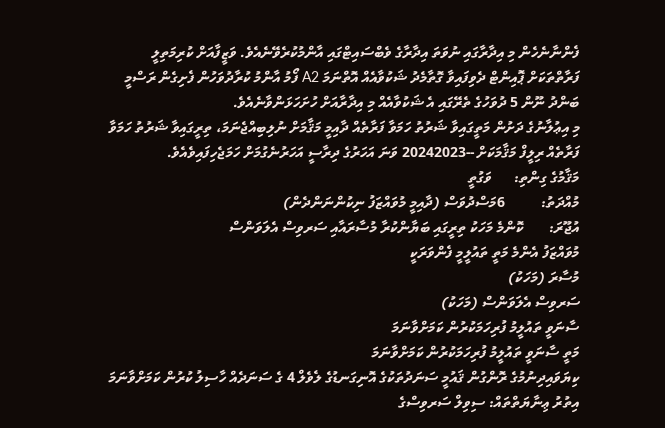ފެންނާނެހެން މި އިދާރާގައި ނުވަތަ އިދާރާގެ ވެބްސައިޓްގައި އާންމުކުރެވޭނެއެވެ. ވަޒީފާއަށް ކުރިމަތިލީ ފަރާތްތަކަށް ޕޮއިންޓް ދެވިފައިވާ ގޮތާމެދު ޝަކުވާއެއް އޮތްނަމަ A2 ފޯމު އާންމު ކުރާދުވަހުން ފެށިގެން ރަސްމީ ބަންދު ނޫން 5 ދުވަހުގެ ތެރޭގައި އެ ޝަކުވާއެއް މި އިދާރާއަށް ހުށަހަޅަންވާނެއެވެ.
މި އިޢުލާނުގެ ދަށުން މަތީގައިވާ ޝަރުތު ހަމަވާ ފަރާތެއް ދާއިމީ މަޤާމަށް ނުލިބިއްޖެނަމަ، ތިރީގައިވާ ޝަރުތު ހަމަވާ ފަރާތެއް ރިލީފް މަޤާމަކަށް --20242023 ވަނަ އަހަރުގެ ދިރާސީ އަހަރުނެގުމަށް ހަމަޖެހިފައިވެއެވެ.
މަޤާމުގެ ގިންތި:      ވަގުތީ
މުއްދަތު:          6މަސްދުވަސް (ދާއިމީ މުވައްޒަފު ނިކުންނަންދެން)
އުޖޫރަ:       ކޮންމެ މަހަކު ތިރީގައި ބަޔާންކުރާ މުސާރައާއި ސަރވިސް އެލަވަންސް
މުވައްޒަފު އެންމެ މަތީ ތައުލީމީ ފެންވަރަކީ
މުސާރަ (މަހަކު)
ސަރވިސް އެލަވަންސް (މަހަކު)
ސާނަވީ ތައުލީމު ފުރިހަމަކުރުން ކަމަށްވާނަމަ
މަތީ ސާނަވީ ތައުލީމު ފުރިހަމަކުރުން ކަމަށްވާނަމަ
ކިޔަވައިދިނުމުގެ ރޮންގުން ޤައުމީ ސަނަދުތަކުގެ އޮނިގަނޑުގެ ލެވެލް 4 ގެ ސަނަދެއް ހާސިލު ކުރުން ކަމަށްވާނަމަ
އިތުރު ޢިނާޔަތްތައް: ސިވިލް ސަރވިސްގެ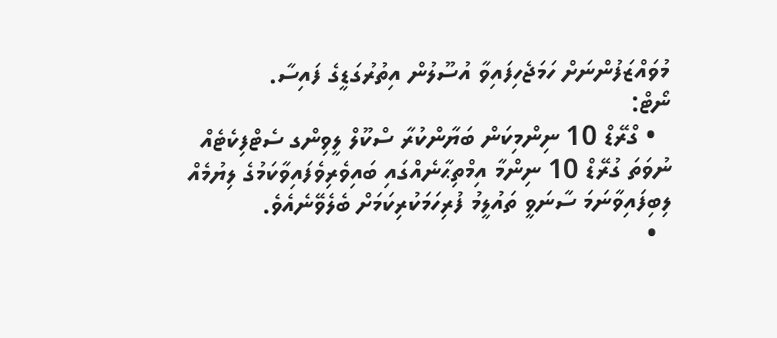މުވައްޒަފުންނަށް ހަމަޖެހިފައިވާ އުސޫލުން އިތުރުގަޑީގެ ފައިސާ.
ނޯޓް:
  • ގްރޭޑް 10 ނިންމިކަން ބަޔާންކުރާ ސްކޫލް ލީވިންގ ސެޓްފިކެޓެއް ނުވަތަ ގުރޭޑް 10 ނިންމާ އިމްތިޙާނެއްގައި ބައިވެރިވެފައިވާކަމުގެ ލިޔުމެއް ލިބިފައިވާނަމަ ސާނަވީ ތައުލީމު ފުރިހަމަކުރިކަމަށް ބެލެވޭނެއެވެ.
  •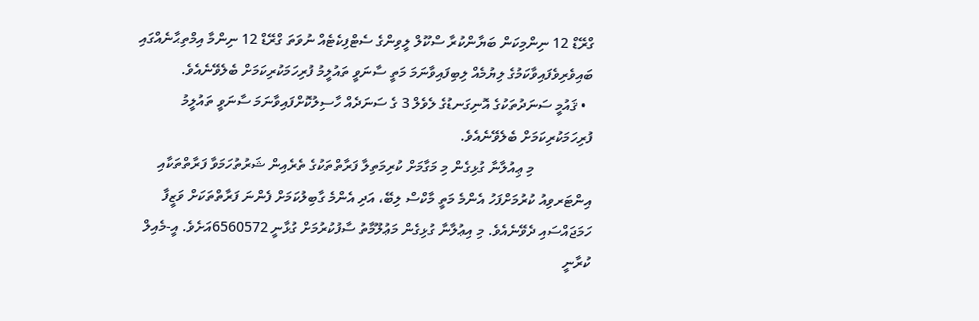ގްރޭޑް 12 ނިންމިކަން ބަޔާންކުރާ ސްކޫލް ލީވިންގެ ސެޓްފިކެޓެއް ނުވަތަ ގްރޭޑް 12 ނިންމާ އިމްތިޙާނެއްގައި ބައިވެރިވެފައިވާކަމުގެ ލިޔުމެއް ލިބިފައިވާނަމަ މަތީ ސާނަވީ ތައުލީމު ފުރިހަމަކުރިކަމަށް ބެލެވޭނެއެވެ.
  • ޤައުމީ ސަނަދުތަކުގެ އޮނިގަނޑުގެ ލެވެލް 3 ގެ ސަނަދެއް ހާސިލުކޮށްފައިވާނަމަ ސާނަވީ ތައުލީމު ފުރިހަމަކުރިކަމަށް ބެލެވޭނެއެވެ.
                މި ޢިއުލާނާ ގުޅިގެން މި މަގާމަށް ކުރިމަތިލާ ފަރާތްތަކުގެ ތެރެއިން ޝަރުތުހަމަވާ ފަރާތްތަކާއި އިންޓަރވިއު ކުރުމަށްފަހު އެންމެ މަތީ މާކްސް ލިބޭ، އަދި އެންމެ ގާބިލުކަމަށް ފެންނަ ފަރާތްތަކަށް ވަޒީފާ ހަމަޖައްސައި ދެވޭނެއެވެ. މި އިޢުލާނާ ގުޅިގެން މަޢުލޫމާތު ސާފުކުރުމަށް ގުޅާނީ 6560572އަށެވެ. އީ-މެއިލް  ކުރާނީ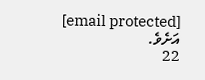[email protected] އަށެވެ.
22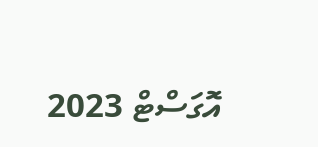އޮގަސްޓް 2023